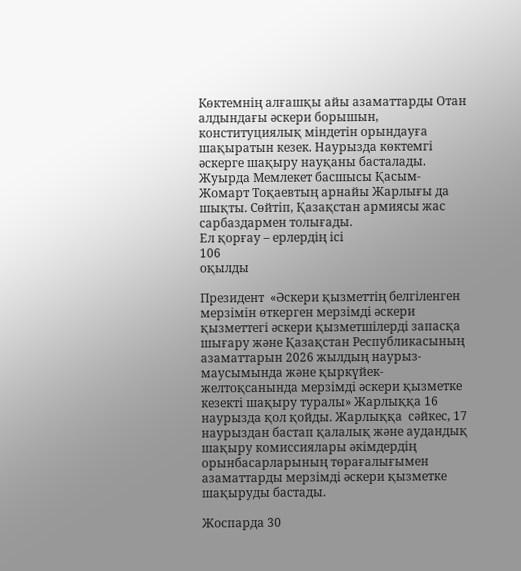Көктемнің алғашқы айы азаматтарды Отан алдындағы әскери борышын, конституциялық міндетін орындауға шақыратын кезек. Наурызда көктемгі әскерге шақыру науқаны басталады. Жуырда Мемлекет басшысы Қасым-Жомарт Тоқаевтың арнайы Жарлығы да шықты. Сөйтіп, Қазақстан армиясы жас сарбаздармен толығады.
Ел қорғау – ерлердің ісі
106
оқылды

Президент  «Әскери қызметтің белгіленген мерзімін өткерген мерзімді әскери қызметтегі әскери қызметшілерді запасқа шығару және Қазақстан Республикасының азаматтарын 2026 жылдың наурыз-маусымында және қыркүйек-желтоқсанында мерзімді әскери қызметке кезекті шақыру туралы» Жарлыққа 16 наурызда қол қойды. Жарлыққа  сәйкес, 17 наурыздан бастап қалалық және аудандық шақыру комиссиялары әкімдердің орынбасарларының төрағалығымен азаматтарды мерзімді әскери қызметке шақыруды бастады.

Жоспарда 30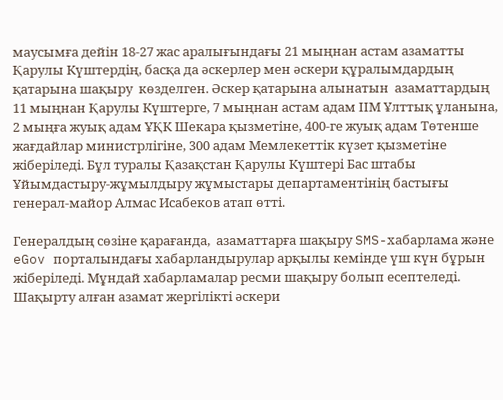маусымға дейін 18-27 жас аралығындағы 21 мыңнан астам азаматты Қарулы Күштердің, басқа да әскерлер мен әскери құралымдардың қатарына шақыру  көзделген. Әскер қатарына алынатын  азаматтардың 11 мыңнан Қарулы Күштерге, 7 мыңнан астам адам ІІМ Ұлттық ұланына, 2 мыңға жуық адам ҰҚК Шекара қызметіне, 400-ге жуық адам Төтенше жағдайлар министрлігіне, 300 адам Мемлекеттік күзет қызметіне  жіберіледі. Бұл туралы Қазақстан Қарулы Күштері Бас штабы Ұйымдастыру-жұмылдыру жұмыстары департаментінің бастығы генерал-майор Алмас Исабеков атап өтті.

Генералдың сөзіне қарағанда,  азаматтарға шақыру SMS-хабарлама және eGov порталындағы хабарландырулар арқылы кемінде үш күн бұрын жіберіледі. Мұндай хабарламалар ресми шақыру болып есептеледі. Шақырту алған азамат жергілікті әскери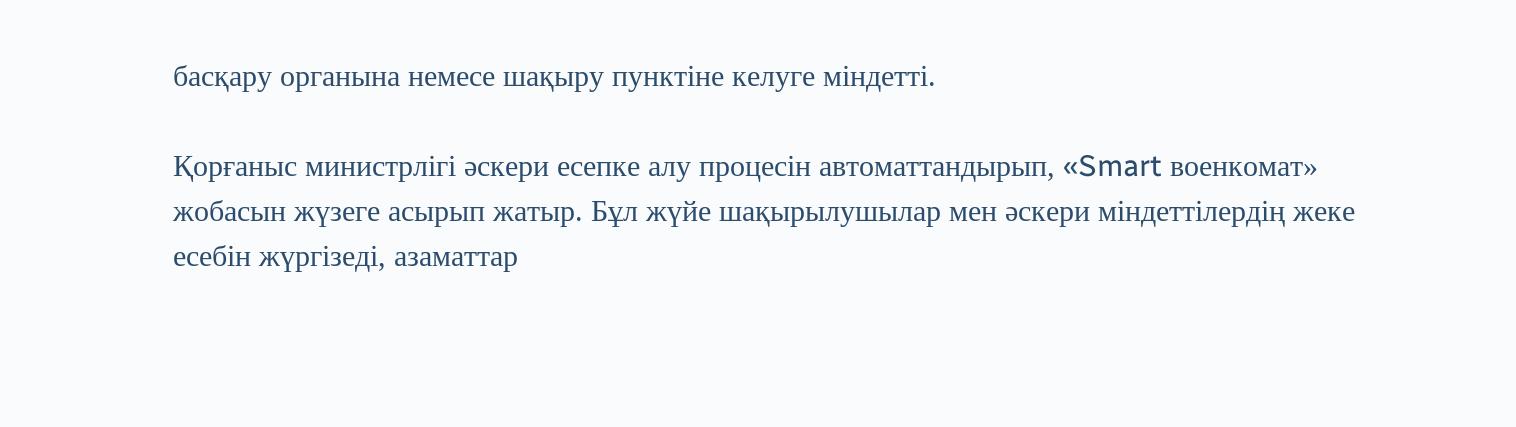басқару органына немесе шақыру пунктіне келуге міндетті.

Қорғаныс министрлігі әскери есепке алу процесін автоматтандырып, «Smart военкомат» жобасын жүзеге асырып жатыр. Бұл жүйе шақырылушылар мен әскери міндеттілердің жеке есебін жүргізеді, азаматтар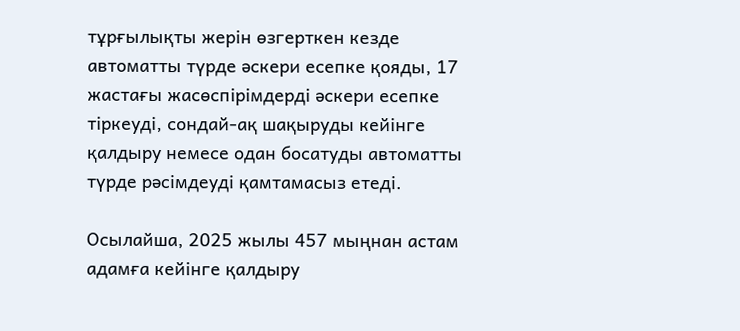тұрғылықты жерін өзгерткен кезде автоматты түрде әскери есепке қояды, 17 жастағы жасөспірімдерді әскери есепке тіркеуді, сондай-ақ шақыруды кейінге қалдыру немесе одан босатуды автоматты түрде рәсімдеуді қамтамасыз етеді.

Осылайша, 2025 жылы 457 мыңнан астам адамға кейінге қалдыру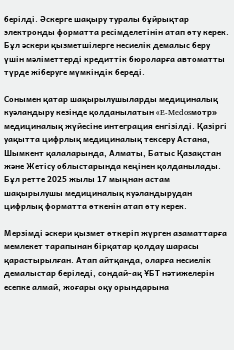берілді. Әскерге шақыру туралы бұйрықтар электронды форматта ресімделетінін атап өту керек. Бұл әскери қызметшілерге несиелік демалыс беру үшін мәліметтерді кредиттік бюроларға автоматты түрде жіберуге мүмкіндік береді.

Сонымен қатар шақырылушыларды медициналық куәландыру кезінде қолданылатын «E-Medosмотр» медициналық жүйесіне интеграция енгізілді. Қазіргі уақытта цифрлық медициналық тексеру Астана, Шымкент қалаларында, Алматы, Батыс Қазақстан және Жетісу облыстарында кеңінен қолданылады. Бұл ретте 2025 жылы 17 мыңнан астам шақырылушы медициналық куәландырудан цифрлық форматта өткенін атап өту керек.

Мерзімді әскери қызмет өткеріп жүрген азаматтарға мемлекет тарапынан бірқатар қолдау шарасы қарастырылған. Атап айтқанда, оларға несиелік демалыстар беріледі, сондай-ақ ҰБТ нәтижелерін есепке алмай, жоғары оқу орындарына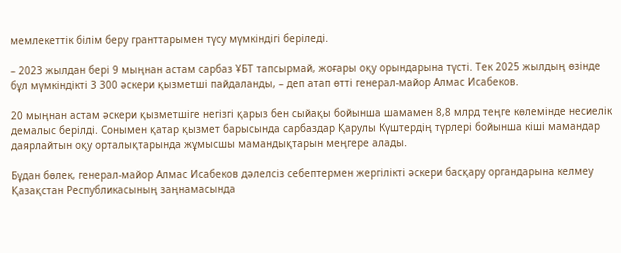мемлекеттік білім беру гранттарымен түсу мүмкіндігі беріледі.

– 2023 жылдан бері 9 мыңнан астам сарбаз ҰБТ тапсырмай, жоғары оқу орындарына түсті. Тек 2025 жылдың өзінде бұл мүмкіндікті 3 300 әскери қызметші пайдаланды, – деп атап өтті генерал-майор Алмас Исабеков.

20 мыңнан астам әскери қызметшіге негізгі қарыз бен сыйақы бойынша шамамен 8,8 млрд теңге көлемінде несиелік демалыс берілді. Сонымен қатар қызмет барысында сарбаздар Қарулы Күштердің түрлері бойынша кіші мамандар даярлайтын оқу орталықтарында жұмысшы мамандықтарын меңгере алады.

Бұдан бөлек, генерал-майор Алмас Исабеков дәлелсіз себептермен жергілікті әскери басқару органдарына келмеу Қазақстан Республикасының заңнамасында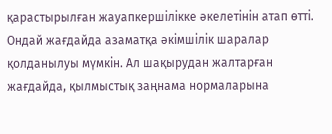қарастырылған жауапкершілікке әкелетінін атап өтті. Ондай жағдайда азаматқа әкімшілік шаралар қолданылуы мүмкін. Ал шақырудан жалтарған жағдайда, қылмыстық заңнама нормаларына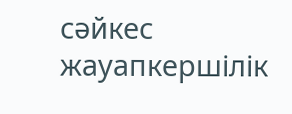сәйкес жауапкершілік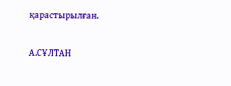қарастырылған.

А.СҰЛТАН